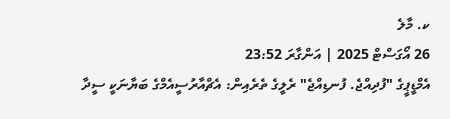ކ. މާލެ
26 އޯގަސްޓް 2025 | އަންގާރަ 23:52
އެމްޑީޕީގެ "ފުދިއްޖެ. ފުނޑިއްޖެ" ރެލީގެ ތެރެއިން: އެޗްއާރުސީއެމްގެ ބަޔާނަކީ ސީދާ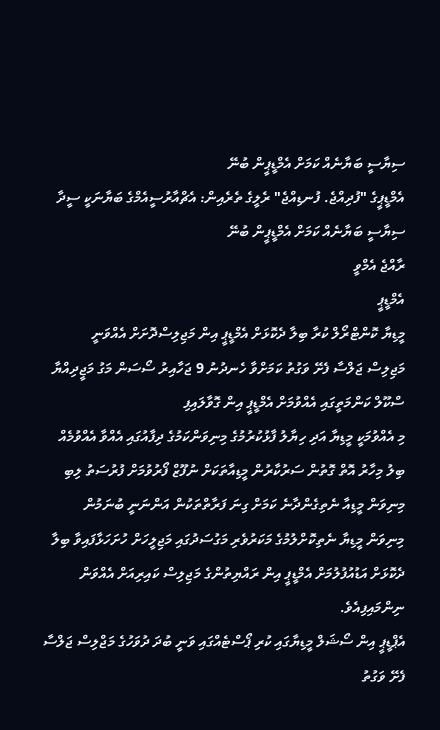ސިޔާސީ ބަޔާނެއް ކަމަށް އެމްޑީޕީން ބުނޭ
އެމްޑީޕީގެ "ފުދިއްޖެ. ފުނޑިއްޖެ" ރެލީގެ ތެރެއިން: އެޗްއާރުސީއެމްގެ ބަޔާނަކީ ސީދާ ސިޔާސީ ބަޔާނެއް ކަމަށް އެމްޑީޕީން ބުނޭ
ރާއްޖެ އެމްވީ
އެމްޑީޕީ
މީޑިޔާ ކޮންޓްރޯލް ކުރާ ބިލާ ދެކޮޅަށް އެމްޑީޕީ އިން މަޖިލިސްދޮށަށް އެއްވަނީ
މަޖިލިސް ޖަލްސާ ފެށޭ ވަގުތު ކަމަށްވާ ހެނދުނު 9 ޖަހާއިރު ސޯސަން މަގު މަޖީދިއްޔާ ސްކޫލް ކަންމަތީގައި އެއްވުމަށް އެމްޑީޕީ އިން ގޮވާލައިފި
މި އެއްވުމަކީ މީޑިޔާ އަދި ހިޔާލު ފާޅުކުރުމުގެ މިނިވަންކަމުގެ ދިފާއުގައި އެއްވާ އެއްވުމެއް
ބިލު މިހާރު އޮތް ގޮތުން ސަރުކާރުން މީޑިއާތަކަށް ނުފޫޒް ފޯރުވުމަށް ފުރުސަތު ލިބި މިނިވަން މީޑިއާ ނެތިގެންދާނެ ކަމަށް ގިނަ ފަރާތްތަކުން އަންނަނީ ބުނަމުން
މިނިވަން މީޑިޔާ ނެތިކޮށްލުމުގެ މަކަރުވެރި މަގުސަދުގައި މަޖިލީހަށް ހުށަހަޅާފައިވާ ބިލާ ދެކޮޅަށް އަޑުއުފުލުމަށް އެމްޑީޕީ އިން ރައްޔިތުންގެ މަޖިލިސް ކައިރިއަށް އެއްވަން ނިންމައިފިއެވެ.
އެޕްޑީޕީ އިން ސޯޝަލް މީޑިޔާގައި ކުރި ޕޯސްޓެއްގައި ވަނީ ބުދަ ދުވަހުގެ މަޖްލިސް ޖަލްސާ ފެށޭ ވަގުތު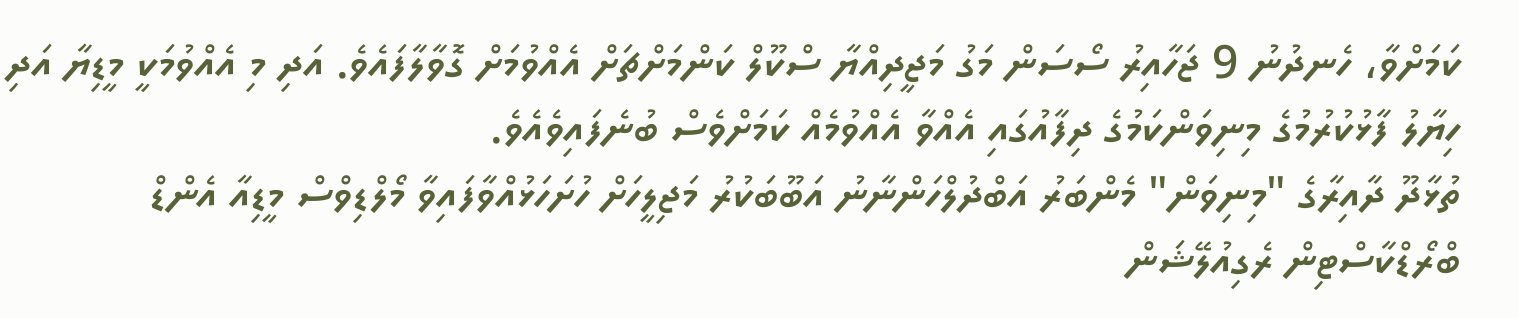ކަމަށްވާ، ހެނދުނު 9 ޖަހާއިރު ސޯސަން މަގު މަޖީދިއްޔާ ސްކޫލް ކަންމަށްޗަށް އެއްވުމަށް ގޮވާލާފައެވެ. އަދި މި އެއްވުމަކީ މީޑިޔާ އަދި ހިޔާލު ފާޅުކުރުމުގެ މިނިވަންކަމުގެ ދިފާއުގައި އެއްވާ އެއްވުމެއް ކަމަށްވެސް ބުނެފައިވެއެވެ.
ތުޅާދޫ ދާއިރާގެ "މިނިވަން" މެންބަރު އަބްދުލްހަންނާނު އަބޫބަކުރު މަޖިލީހަށް ހުށަހަޅުއްވާފައިވާ މޯލްޑިވްސް މީޑިއާ އެންޑް ބްރޯޑްކާސްޓިން ރެގިއުލޭޝަން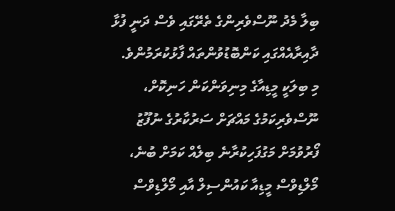ބިލާ މެދު ނޫސްވެރިންގެ ތެރޭގައި ވެސް ދަނީ ފުޅާ ދާއިރާއެއްގައި ކަންބޮޑުވުންތައް ފާޅުކުރަމުންވެ.
މި ބިލަކީ މީޑިއާގެ މިނިވަންކަން ހަނިކޮށް، ނޫސްވެރިކަމުގެ މައްޗަށް ސަރުކާރުގެ ނުފޫޒު ފޯރުވުމަށް މަގުފަހިކުރާނެ ބިލެއް ކަމަށް ބުނެ، މޯލްޑިވްސް މީޑިއާ ކައުންސިލް އާއި މޯލްޑިވްސް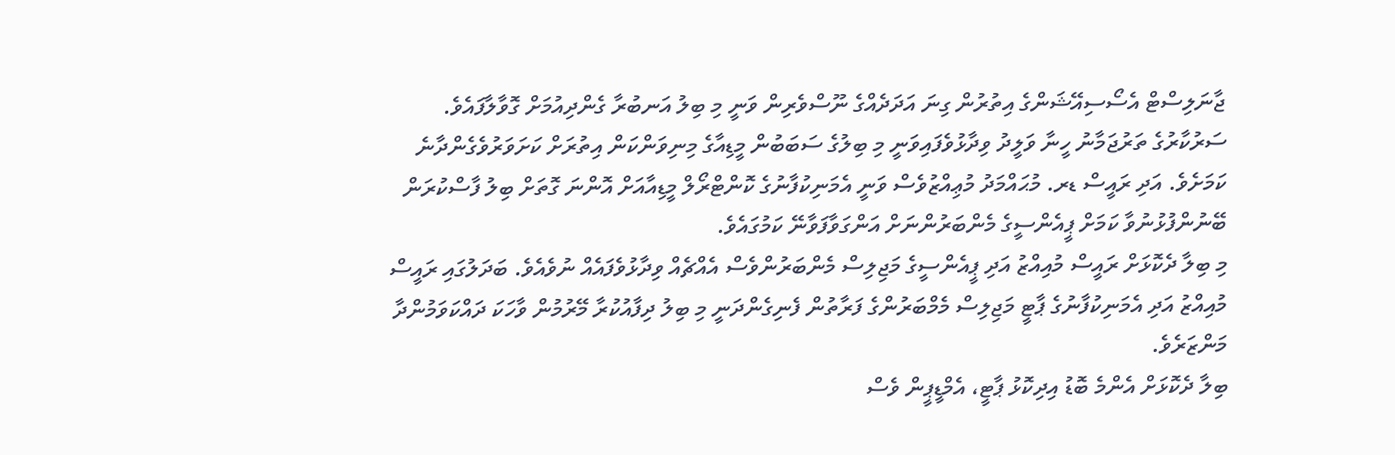ޖާނަލިސްޓް އެސޯސިއޭޝަންގެ އިތުރުން ގިނަ އަދަދެއްގެ ނޫސްވެރިން ވަނީ މި ބިލު އަނބުރާ ގެންދިއުމަށް ގޮވާލާފައެވެ.
ސަރުކާރުގެ ތަރުޖަމާނު ހީނާ ވަލީދު ވިދާޅުވެފައިވަނީ މި ބިލުގެ ސަބަބުން މީޑިއާގެ މިނިވަންކަން އިތުރަށް ކަށަވަރުވެގެންދާނެ ކަމަށެވެ. އަދި ރައީސް ޑރ. މުޙައްމަދު މުޢިއްޒުވެސް ވަނީ އެމަނިކުފާނުގެ ކޮންޓްރޯލް މީޑިއާއަށް އޮންނަ ގޮތަށް ބިލު ފާސްކުރަން ބޭނުންފުޅުނުވާ ކަމަށް ޕީއެންސީގެ މެންބަރުންނަށް އަންގަވާފަވާނޭ ކަމުގައެވެ.
މި ބިލާ ދެކޮޅަށް ރައީސް މުއިއްޒު އަދި ޕީއެންސީގެ މަޖިލިސް މެންބަރުންވެސް އެއްޗެއް ވިދާޅުވެފައެއް ނުވެއެވެ. ބަދަލުގައި ރައީސް މުއިއްޒު އަދި އެމަނިކުފާނުގެ ޕާޓީ މަޖިލިސް މެމްބަރުންގެ ފަރާތުން ފެނިގެންދަނީ މި ބިލު ދިފާއުކުރާ މޭރުމުން ވާހަކަ ދައްކަވަމުންދާ މަންޒަރެވެ.
ބިލާ ދެކޮޅަށް އެންމެ ބޮޑު އިދިކޮޅު ޕާޓީ، އެމްޑީޕީން ވެސް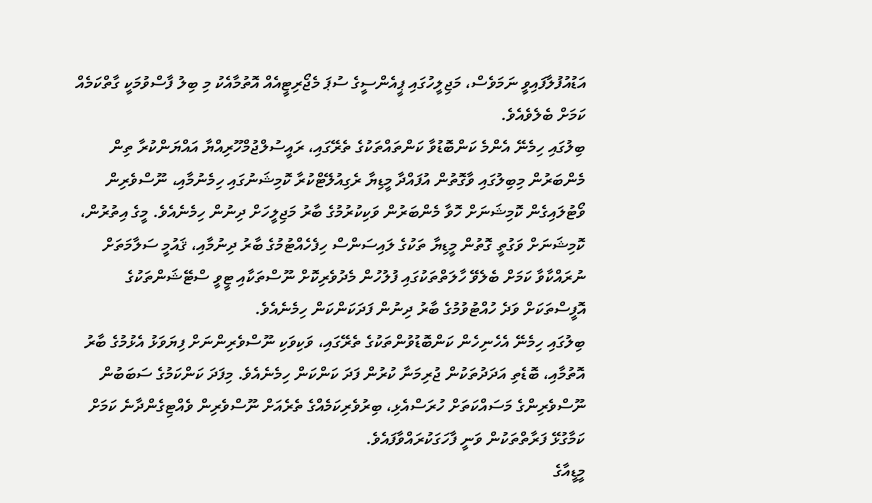އަޑުއުފުލާފައިވީ ނަމަވެސް، މަޖިލީހުގައި ޕީއެންސީގެ ސުޕަ މެޖޯރިޓީއެއް އޮތުމާއެކު މި ބިލު ފާސްވުމަކީ ގާތްކަމެއް ކަމަށް ބެލެވެއެވެ.
ބިލުގައި ހިމެނޭ އެންމެ ކަންބޮޑުވާ ކަންތައްތަކުގެ ތެރޭގައި، ރައީސުލްޖުމްހޫރިއްޔާ އައްޔަންކުރާ ތިން މެންބަރުން މިބިލުގައި ވާގޮތުން އުފައްދާ މީޑިޔާ ރެގިއުލޭޓްކުރާ ކޮމިޝަނުގައި ހިމެނުމާއި، ނޫސްވެރިން ވޯޓުލައިގެން ކޮމިޝަނަށް ހޮވާ މެންބަރުން ވަކިކުރުމުގެ ބާރު މަޖިލީހަށް ދިނުން ހިމެނެއެވެ. މީގެ އިތުރުން، ކޮމިޝަނަށް ވަގުތީ ގޮތުން މީޑިޔާ ތަކުގެ ލައިސަންސް ހިފެހެއްޓުމުގެ ބާރު ދިނުމާއި، ޤައުމީ ސަލާމަތަށް ނުރައްކާވާ ކަމަށް ބެލެވޭ ހާލަތްތަކުގައި ފުލުހުން މެދުވެރިކޮށް ނޫސްތަކާއި ޓީވީ ސްޓޭޝަންތަކުގެ އޮފީސްތަކަށް ވަދެ ހުއްޓުވުމުގެ ބާރު ދިނުން ފަދަކަންކަން ހިމެނެއެވެ.
ބިލުގައި ހިމެނޭ އެހެނިހެން ކަންބޮޑުވުންތަކުގެ ތެރޭގައި، ވަކިވަކި ނޫސްވެރިންނަށް ފިޔަވަޅު އެޅުމުގެ ބާރު އޮތުމާއި، ބޮޑެތި އަދަދުތަކުން ޖުރިމަނާ ކުރުން ފަދަ ކަންކަން ހިމެނެއެވެ. މިފަދަ ކަންކަމުގެ ސަބަބުން ނޫސްވެރިންގެ މަސައްކަތަށް ހުރަސްއެޅި، ބިރުވެރިކަމެއްގެ ތެރެއަށް ނޫސްވެރިން ވެއްޓިގެންދާނެ ކަމަށް ކަމާގުޅޭ ފަރާތްތަކުން ވަނީ ފާހަގަކުރައްވާފައެވެ.
މީޑީއާގެ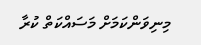މިނިވަންކަމަށް މަސައްކަތް ކުރާ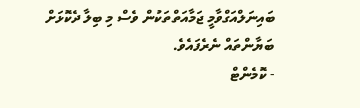ބައިނަލްއަގްވާމީ ޖަމާއަތްތަކުން ވެސް މި ބިލާ ދެކޮޅަށް ބަޔާންތައް ނެރެފައެވެ.
- ކޮމެންޓް